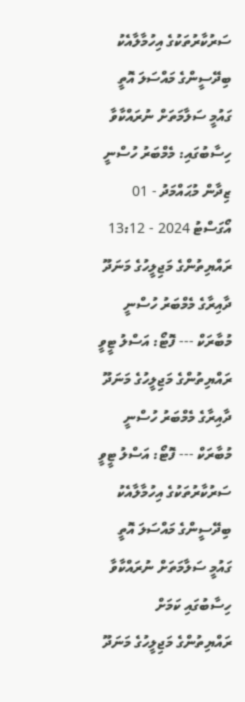ސަރުކާރުތަކުގެ އިހުމާލާއެކު ބިދޭސީންގެ މައްސަލަ އޮތީ ގައުމީ ސަލާމަތަށް ނުރައްކާވާ ހިސާބުގައި: މެމްބަރު ހުސްނީ
ޒިދާން މުޙައްމަދު - 01 އޯގަސްޓު 2024 - 13:12
ރައްޔިތުންގެ މަޖިލީހުގެ މަނަދޫ ދާއިރާގެ މެމްބަރު ހުސްނީ މުބާރަކް --- ފޮޓޯ: އަސްލު ޓީވީ
ރައްޔިތުންގެ މަޖިލީހުގެ މަނަދޫ ދާއިރާގެ މެމްބަރު ހުސްނީ މުބާރަކް --- ފޮޓޯ: އަސްލު ޓީވީ
ސަރުކާރުތަކުގެ އިހުމާލާއެކު ބިދޭސީންގެ މައްސަލަ އޮތީ ގައުމީ ސަލާމަތަށް ނުރައްކާވާ ހިސާބުގައި ކަމަށް ރައްޔިތުންގެ މަޖިލީހުގެ މަނަދޫ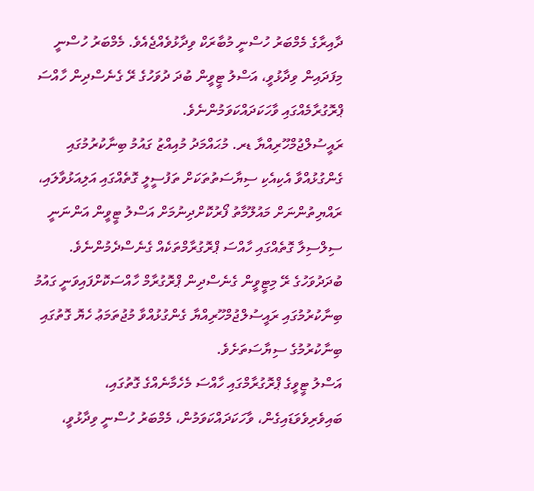ދާއިރާގެ މެމްބަރު ހުސްނީ މުބާރަކް ވިދާޅުވެއްޖެއެވެ. މެމްބަރު ހުސްނީ މިފަދައިން ވިދާޅުވީ، އަސްލު ޓީވީން ބުދަ ދުވަހުގެ ރޭ ގެނެސްދިން ހާއްސަ ޕްރޮގުރާމެއްގައި ވާހަކަދައްކަވަމުންނެވެ.
ރައީސުލްޖުމްހޫރިއްޔާ ޑރ. މުޙައްމަދު މުއިއްޒު ގައުމު ބިނާކުރުމުގައި ގެންގުޅުއްވާ އެކިއެކި ސިޔާސަތުތަކަށް ތަފުސީލީ ގޮތެއްގައި އަލިއަޅުވާލައި، ރައްޔިތުންނަށް މައުލޫމާތު ފޯރުކޮށްދިނުމަށް އަސްލު ޓީވީން އަންނަނީ ސިލްސިލާ ގޮތެއްގައި ހާއްސަ ޕްރޮގުރާމްތަކެއް ގެނެސްދެމުންނެވެ. ބުދަދުވަހުގެ ރޭ މިޓީވީން ގެނެސްދިން ޕްރޮގުރާމް ހާއްސަކޮށްފައިވަނީ ގައުމު ބިނާކުރުމުގައި ރައީސުލްޖުމްހޫރިއްޔާ ގެންގުޅުއްވާ މުޖުތަމަޢު ހެޔޮ ގޮތުގައި ބިނާކުރުމުގެ ސިޔާސަތަށެވެ.
އަސްލު ޓީވީގެ ޕްރޮގުރާމްގައި ހާއްސަ މެހެމާނެއްގެ ގޮތުގައި، ބައިވެރިވެވަޑައިގެން، ވާހަކަދައްކަވަމުން، މެމްބަރު ހުސްނީ ވިދާޅުވީ،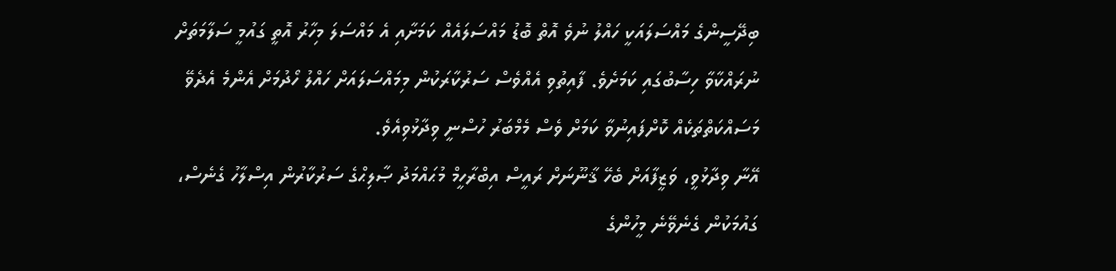ބިދޭސީންގެ މައްސަލައަކީ ހައްލު ނުވެ އޮތް ބޮޑު މައްސަލައެއް ކަމަށާއި އެ މައްސަލަ މިހާރު އޮތީ ގައުމީ ސަލާމަތަށް ނުރައްކާވާ ހިސާބުގައި ކަމަށެވެ. ފާއިތުވި އެއްވެސް ސަރުކާރަކުން މިމައްސަލައަށް ހައްލު ހޯދުމަށް އެންމެ އެދެވޭ މަސައްކަތްތަކެއް ކޮށްފައިނުވާ ކަމަށް ވެސް މެމްބަރު ހުސްނީ ވިދާޅުވިއެވެ.
އޭނާ ވިދާޅުވީ، ވަޒީފާއަށް ބެހޭ ޤާނޫނަށް ރައީސް އިބްރާހީމް މުޙައްމަދު ޞާލިޙްގެ ސަރުކާރުން އިސްލާހު ގެނެސް، ގައުމަކުން ގެނެވޭނެ މީހުންގެ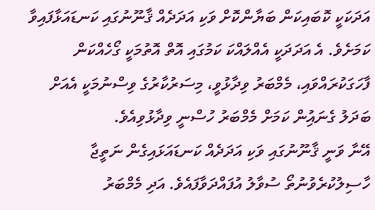އަދަކަކީ ކޮބައިކަން ބަޔާންކޮށް ވަކި އަދަދެއް ޤާނޫނުގައި ކަނޑައަޅާފައިވާ ކަމަށެވެ. އެ އަދަދަކީ އެއްލައްކަ ކަމުގައި އޮތް އޮތުމަކީ ގޯހެއްކަން ފާހަގަކުރައްވައި، މެމްބަރު ވިދާޅުވީ، މިސަރުކާރުގެ ވިސްނުމަކީ އެއަށް ބަދަލު ގެނައުިން ކަމަށް މެމްބަރު ހުސްނީ ވިދާޅުވިއެވެ.
އޭނާ ވަނީ ޤާނޫނުގައި ވަކި އަދަދެއް ކަނޑައަޅައިގެން ނަތީޖާ ހާސިލުކުރެވުނުތޯ ސުވާލު އުފައްދަވާފައެވެ. އަދި މެމްބަރު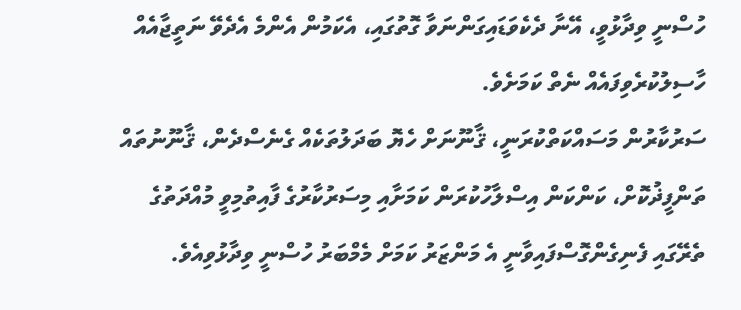ހުސްނީ ވިދާޅުވީ، އޭނާ ދެކެވަޑައިގަންނަވާ ގޮތުގައި، އެކަމުން އެންމެ އެދެވޭ ނަތީޖާއެއް ހާސިލުކުރެވިފައެއް ނެތް ކަމަށެވެ.
ސަރުކާރުން މަސައްކަތްކުރަނީ، ޤާނޫނަށް ހެޔޮ ބަދަލުތަކެއް ގެނެސްދެން، ޤާނޫނުތައް ތަންފީޛުކޮށް، ކަންކަން އިސްލާހުކުރަން ކަމަށާއި މިސަރުކާރުގެ ފާއިތުމިވީ މުއްދަތުގެ ތެރޭގައި ފެނިގެންގޮސްފައިވާނީ އެ މަންޒަރު ކަމަށް މެމްބަރު ހުސްނީ ވިދާޅުވިއެވެ.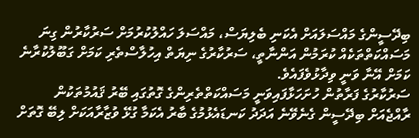ބިދޭސީންގެ މައްސަލައަށް އެކަނި ބެލިޔަސް، މައްސަލަ ހައްލުކުރުމަށް ސަރުކާރުން ގިނަ މަސައްކަތްތަކެއް ކުރަމުން އަންނާތީ، ސަރުކާރުގެ ނިޔަތް އިހުލާސްތެރި ކަމަށް ގަބޫލުކުރާނެ ކަމަށް އޭނާ ވަނީ ވިދާޅުވެފައެވެ.
ސަރުކާރުގެ ފަރާތުން ހުށަހަޅާފައިވަނީ މަސައްކަތްތެރިންގެ ގޮތުގައި ބޭރު ޤައުމުތަކުން ރާއްޖެއަށް ބިދޭސީން ގެނެވޭނެ އަދަދު ކަނޑައެޅުމުގެ ބާރު އެކަމާ ގުޅޭ ވުޒާރާއަކަށް ލިބޭ ގޮތަށް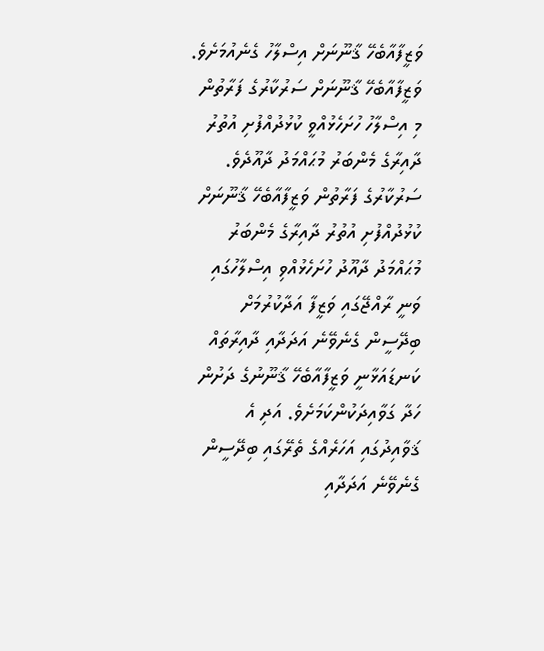ވަޒީފާއާބެހޭ ޤާނޫނަށް އިސްލާހު ގެނެއުމަށެވެ.
ވަޒީފާއާބެހޭ ޤާނޫނަށް ސަރުކާރުގެ ފަރާތުން މި އިސްލާހު ހުށަހެޅުއްވީ ކުޅުދުއްފުށި އުތުރު ދާއިރާގެ މެންބަރު މުޙައްމަދު ދާއޫދެވެ.
ސަރުކާރުގެ ފަރާތުން ވަޒީފާއާބެހޭ ޤާނޫނަށް ކުޅުދުއްފުށި އުތުރު ދާއިރާގެ މެންބަރު މުޙައްމަދު ދާއޫދު ހުށަހެޅުއްވި އިސްލާހުގައި ވަނީ ރާއްޖޭގައި ވަޒީފާ އަދާކުރުމަށް ބިދޭސީން ގެނެވޭނެ އަދަދާއި ދާއިރާތައް ކަނޑައަޅާނީ ވަޒީފާއާބެހޭ ޤާނޫނުގެ ދަށުން ހަދާ ގަވާއިދަކުންކަމަށެވެ. އަދި އެ ޤަވާއިދުގައި އަހަރެއްގެ ތެރޭގައި ބިދޭސީން ގެނެވޭނެ އަދަދާއި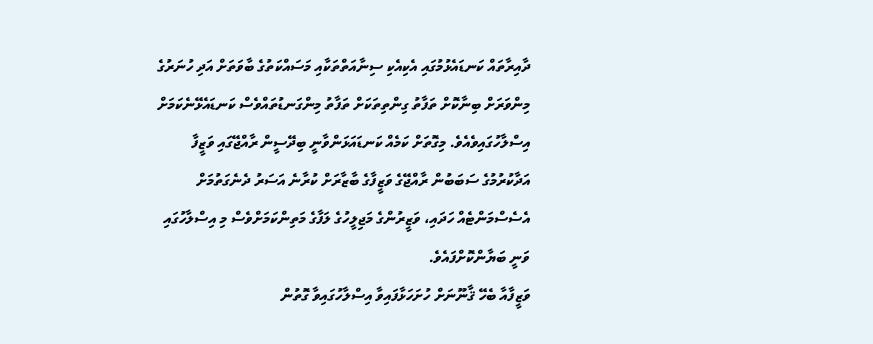ދާއިރާތައް ކަނޑައެޅުމުގައި އެކިއެކި ސިނާއަތްތަކާއި މަސައްކަތުގެ ބާވަތަށް އަދި ހުނަރުގެ މިންވަރަށް ބިނާކޮށް ތަފާތު ގިންތިތަކަށް ތަފާތު މިންގަނޑުތައްވެސް ކަނޑައެޅޭނެކަމަށް އިސްލާހުގައިވެއެވެ. މިގޮތަށް ކަމެއް ކަނޑައަޅަންވާނީ ބިދޭސީން ރާއްޖޭގައި ވަޒީފާ އަދާކުރުމުގެ ސަބަބުން ރާއްޖޭގެ ވަޒީފާގެ ބާޒާރަށް ކުރާނެ އަސަރު ދެނެގަތުމަށް އެސެސްމަންޓެއް ހަދައި، ވަޒީރުންގެ މަޖިލީހުގެ ލަފާގެ މަތިންކަމަށްވެސް މި އިސްލާހުގައި ވަނީ ބަޔާންކޮށްފައެވެ.
ވަޒީފާއާ ބެހޭ ޤާނޫނަށް ހުށަހަޅާފައިވާ އިސްލާހުގައިވާ ގޮތުން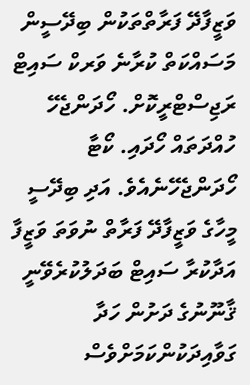ވަޒީފާދޭ ފަރާތްތަކުން ބިދޭސީން މަސައްކަތް ކުރާނެ ވަރކް ސައިޓް ރަޖިސްޓްރީކޮށް. ހޯދަންޖެހޭ ހުއްދަތައް ހޯދައި. ކޯޓާ ހޯދަންޖެހޭނެއެވެ. އަދި ބިދޭސީ މީހާގެ ވަޒީފާދޭ ފަރާތް ނުވަތަ ވަޒީފާ އަދާކުރާ ސައިޓް ބަދަލުކުރެވޭނީ ޤާނޫނުގެ ދަށުން ހަދާ ގަވާއިދަކުންކަމަށްވެސް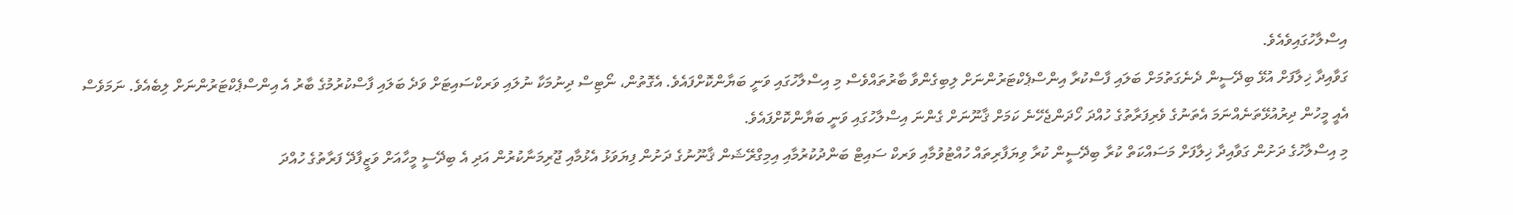އިސްލާހުގައިވެއެވެ.
ގަވާއިދާ ޚިލާފަށް އުޅޭ ބިދޭސީން ދެނެގަތުމަށް ބަލައި ފާސްކުރާ އިންސްޕެކްޓަރުންނަށް ލިބިގެންވާ ބާރުތައްވެސް މި އިސްލާހުގައި ވަނީ ބަޔާންކޮށްފައެވެ. އެގޮތުން، ނޯޓިސް ދިނުމަކާ ނުލައި ވަރކްސައިޓަށް ވަދެ ބަލައި ފާސްކުރުމުގެ ބާރު އެ އިންސްޕެކްޓަރުންނަށް ލިބެއެވެ. ނަމަވެސް އެއީ މީހުން ދިރުއުޅޭތަނެއްނަމަ އެތަނުގެ ވެރިފަރާތުގެ ހުއްދަ ހޯދަންޖެހޭނެ ކަމަށް ޤާނޫނަށް ގެންނަ އިސްލާހުގައި ވަނީ ބަޔާންކޮށްފައެވެ.
މި އިސްލާހުގެ ދަށުން ގަވާއިދާ ޚިލާފަށް މަސައްކަތް ކުރާ ބިދޭސީން ކުރާ ވިޔަފާރިތައް ހުއްޓުވުމާއި ވަރކް ސައިޓް ބަންދުކުރުމާއި އިމިގްރޭޝަން ޤާނޫނުގެ ދަށުން ފިޔަވަޅު އެޅުމާއި ޖޫރިމަނާކުރުން އަދި އެ ބިދޭސީ މީހާއަށް ވަޒީފާދޭ ފަރާތުގެ ހުއްދަ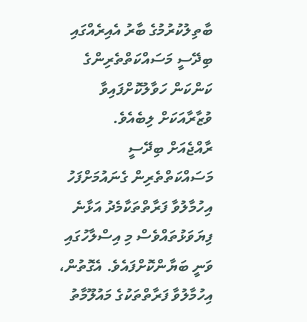ބާތިލުކުރުމުގެ ބާރު އެއިރެއްގައި ބިދޭސީ މަސައްކަތްތެރިންގެ ކަންކަން ހަވާލުކޮށްފައިވާ ވުޒާރާއަކަށް ލިބެއެވެ.
ރާއްޖެއަށް ބިދޭސީ މަސައްކަތްތެރިން ގެނައުމަށްފަހު އިހުމާލުވާ ފަރާތްތަކާމެދު އަޅާނެ ފިޔަވަޅުތައްވެސް މި އިސްލާހުގައި ވަނީ ބަޔާންކޮށްފައެވެ. އެގޮތުން، އިހުމާލުވާ ފަރާތްތަކުގެ މައުލޫމާތު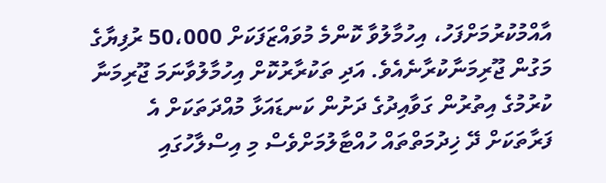އާއްމުކުރުމަށްފަހު، އިހުމާލުވާ ކޮންމެ މުވައްޒަފަކަށް 50،000 ރުފިޔާގެ މަގުން ޖޫރިމަނާކުރާނެއެވެ. އަދި ތަކުރާރުކޮށް އިހުމާލުވާނަމަ ޖޫރިމަނާ ކުރުމުގެ އިތުރުން ގަވާއިދުގެ ދަށުން ކަނޑައަޅާ މުއްދަތަކަށް އެ ފަރާތަކަށް ދޭ ޚިދުމަތްތައް ހުއްޓާލުމަށްވެސް މި އިސްލާހުގައި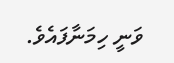ވަނީ ހިމަނާފައެވެ.